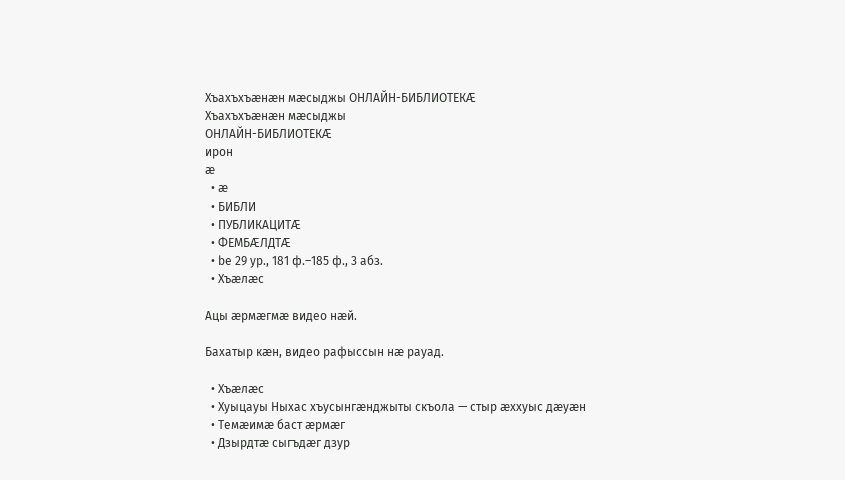Хъахъхъӕнӕн мӕсыджы ОНЛАЙН-БИБЛИОТЕКӔ
Хъахъхъӕнӕн мӕсыджы
ОНЛАЙН-БИБЛИОТЕКӔ
ирон
ӕ
  • ӕ
  • БИБЛИ
  • ПУБЛИКАЦИТӔ
  • ФЕМБӔЛДТӔ
  • be 29 ур., 181 ф.–185 ф., 3 абз.
  • Хъӕлӕс

Ацы ӕрмӕгмӕ видео нӕй.

Бахатыр кӕн, видео рафыссын нӕ рауад.

  • Хъӕлӕс
  • Хуыцауы Ныхас хъусынгӕнджыты скъола — стыр ӕххуыс дӕуӕн
  • Темӕимӕ баст ӕрмӕг
  • Дзырдтӕ сыгъдӕг дзур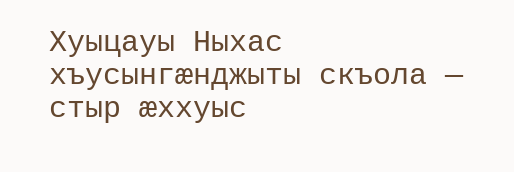Хуыцауы Ныхас хъусынгӕнджыты скъола — стыр ӕххуыс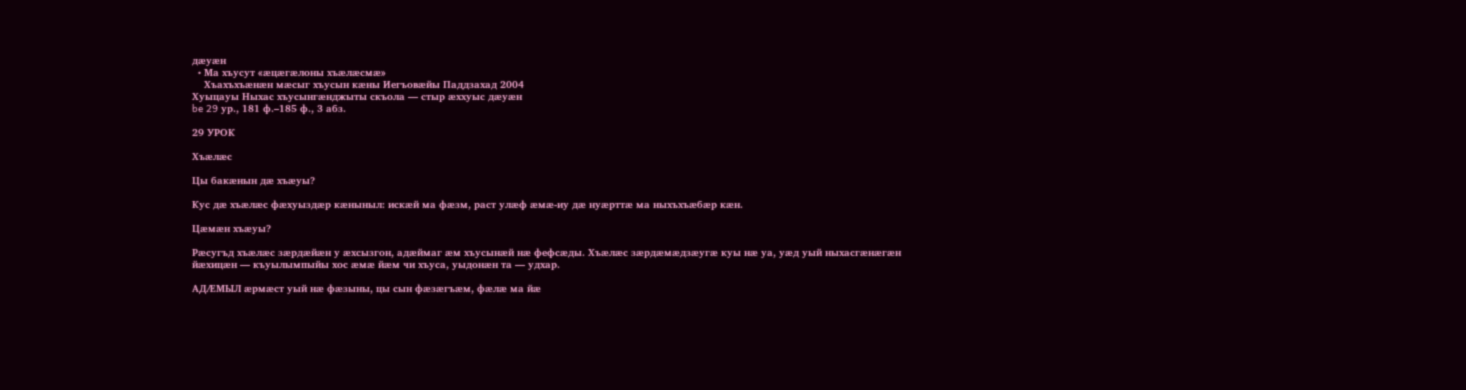дӕуӕн
  • Ма хъусут «ӕцӕгӕлоны хъӕлӕсмӕ»
    Хъахъхъӕнӕн мӕсыг хъусын кӕны Иегъовӕйы Паддзахад 2004
Хуыцауы Ныхас хъусынгӕнджыты скъола — стыр ӕххуыс дӕуӕн
be 29 ур., 181 ф.–185 ф., 3 абз.

29 УРОК

Хъӕлӕс

Цы бакӕнын дӕ хъӕуы?

Кус дӕ хъӕлӕс фӕхуыздӕр кӕныныл: искӕй ма фӕзм, раст улӕф ӕмӕ-иу дӕ нуӕрттӕ ма ныхъхъӕбӕр кӕн.

Цӕмӕн хъӕуы?

Рӕсугъд хъӕлӕс зӕрдӕйӕн у ӕхсызгон, адӕймаг ӕм хъусынӕй нӕ фефсӕды. Хъӕлӕс зӕрдӕмӕдзӕугӕ куы нӕ уа, уӕд уый ныхасгӕнӕгӕн йӕхицӕн — къуылымпыйы хос ӕмӕ йӕм чи хъуса, уыдонӕн та — удхар.

АДӔМЫЛ ӕрмӕст уый нӕ фӕзыны, цы сын фӕзӕгъӕм, фӕлӕ ма йӕ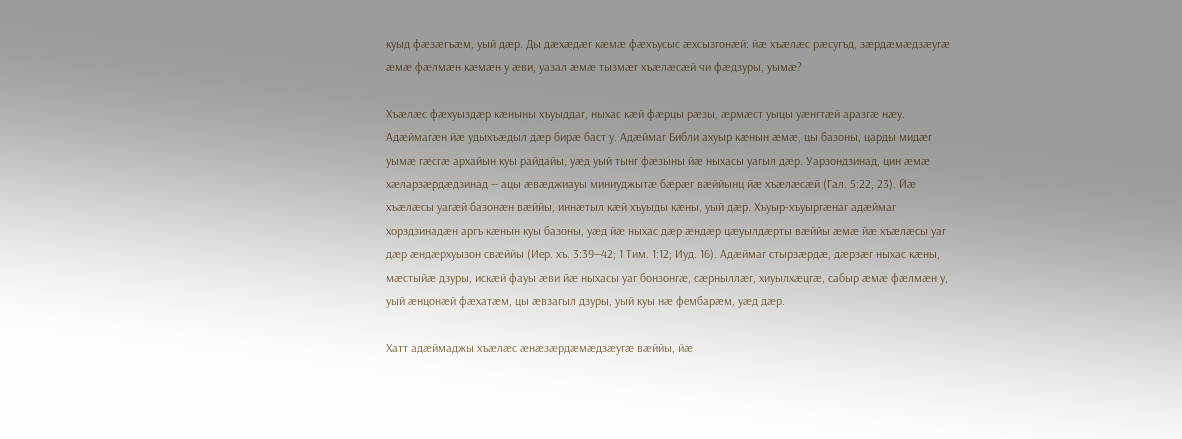куыд фӕзӕгъӕм, уый дӕр. Ды дӕхӕдӕг кӕмӕ фӕхъусыс ӕхсызгонӕй: йӕ хъӕлӕс рӕсугъд, зӕрдӕмӕдзӕугӕ ӕмӕ фӕлмӕн кӕмӕн у ӕви, уазал ӕмӕ тызмӕг хъӕлӕсӕй чи фӕдзуры, уымӕ?

Хъӕлӕс фӕхуыздӕр кӕныны хъуыддаг, ныхас кӕй фӕрцы рӕзы, ӕрмӕст уыцы уӕнгтӕй аразгӕ нӕу. Адӕймагӕн йӕ удыхъӕдыл дӕр бирӕ баст у. Адӕймаг Библи ахуыр кӕнын ӕмӕ, цы базоны, царды мидӕг уымӕ гӕсгӕ архайын куы райдайы, уӕд уый тынг фӕзыны йӕ ныхасы уагыл дӕр. Уарзондзинад, цин ӕмӕ хӕларзӕрдӕдзинад — ацы ӕвӕджиауы миниуджытӕ бӕрӕг вӕййынц йӕ хъӕлӕсӕй (Гал. 5:22, 23). Йӕ хъӕлӕсы уагӕй базонӕн вӕййы, иннӕтыл кӕй хъуыды кӕны, уый дӕр. Хъуыр-хъуыргӕнаг адӕймаг хорздзинадӕн аргъ кӕнын куы базоны, уӕд йӕ ныхас дӕр ӕндӕр цӕуылдӕрты вӕййы ӕмӕ йӕ хъӕлӕсы уаг дӕр ӕндӕрхуызон свӕййы (Иер. хъ. 3:39—42; 1 Тим. 1:12; Иуд. 16). Адӕймаг стырзӕрдӕ, дӕрзӕг ныхас кӕны, мӕстыйӕ дзуры, искӕй фауы ӕви йӕ ныхасы уаг бонзонгӕ, сӕрныллӕг, хиуылхӕцгӕ, сабыр ӕмӕ фӕлмӕн у, уый ӕнцонӕй фӕхатӕм, цы ӕвзагыл дзуры, уый куы нӕ фембарӕм, уӕд дӕр.

Хатт адӕймаджы хъӕлӕс ӕнӕзӕрдӕмӕдзӕугӕ вӕййы, йӕ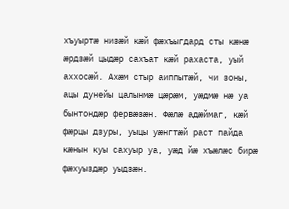хъуыртӕ низӕй кӕй фӕхъыгдард сты кӕнӕ ӕрдзӕй цыдӕр сахъат кӕй рахаста, уый аххосӕй. Ахӕм стыр аиппытӕй, чи зоны, ацы дунейы цалынмӕ цӕрӕм, уӕдмӕ нӕ уа бынтондӕр фервӕзӕн. Фӕлӕ адӕймаг, кӕй фӕрцы дзуры, уыцы уӕнгтӕй раст пайда кӕнын куы сахуыр уа, уӕд йӕ хъӕлӕс бирӕ фӕхуыздӕр уыдзӕн.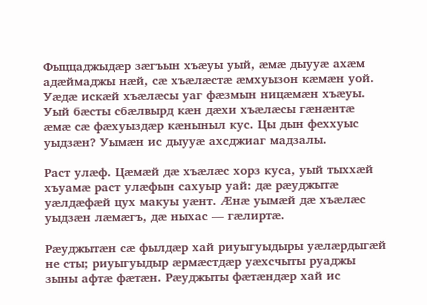Фыццаджыдӕр зӕгъын хъӕуы уый, ӕмӕ дыууӕ ахӕм адӕймаджы нӕй, сӕ хъӕлӕстӕ ӕмхуызон кӕмӕн уой. Уӕдӕ искӕй хъӕлӕсы уаг фӕзмын ницӕмӕн хъӕуы. Уый бӕсты сбӕлвырд кӕн дӕхи хъӕлӕсы гӕнӕнтӕ ӕмӕ сӕ фӕхуыздӕр кӕныныл кус. Цы дын феххуыс уыдзӕн? Уымӕн ис дыууӕ ахсджиаг мадзалы.

Раст улӕф. Цӕмӕй дӕ хъӕлӕс хорз куса, уый тыххӕй хъуамӕ раст улӕфын сахуыр уай: дӕ рӕуджытӕ уӕлдӕфӕй цух макуы уӕнт. Ӕнӕ уымӕй дӕ хъӕлӕс уыдзӕн лӕмӕгъ, дӕ ныхас — гӕлиртӕ.

Рӕуджытӕн сӕ фылдӕр хай риуыгуыдыры уӕлӕрдыгӕй не сты; риуыгуыдыр ӕрмӕстдӕр уӕхсчыты руаджы зыны афтӕ фӕтӕн. Рӕуджыты фӕтӕндӕр хай ис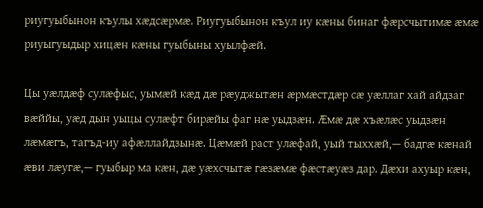риугуыбынон къулы хӕдсӕрмӕ. Риугуыбынон къул иу кӕны бинаг фӕрсчытимӕ ӕмӕ риуыгуыдыр хицӕн кӕны гуыбыны хуылфӕй.

Цы уӕлдӕф сулӕфыс, уымӕй кӕд дӕ рӕуджытӕн ӕрмӕстдӕр сӕ уӕллаг хай айдзаг вӕййы, уӕд дын уыцы сулӕфт бирӕйы фаг нӕ уыдзӕн. Ӕмӕ дӕ хъӕлӕс уыдзӕн лӕмӕгъ, тагъд-иу афӕллайдзынӕ. Цӕмӕй раст улӕфай, уый тыххӕй,— бадгӕ кӕнай ӕви лӕугӕ,— гуыбыр ма кӕн, дӕ уӕхсчытӕ гӕзӕмӕ фӕстӕуӕз дар. Дӕхи ахуыр кӕн,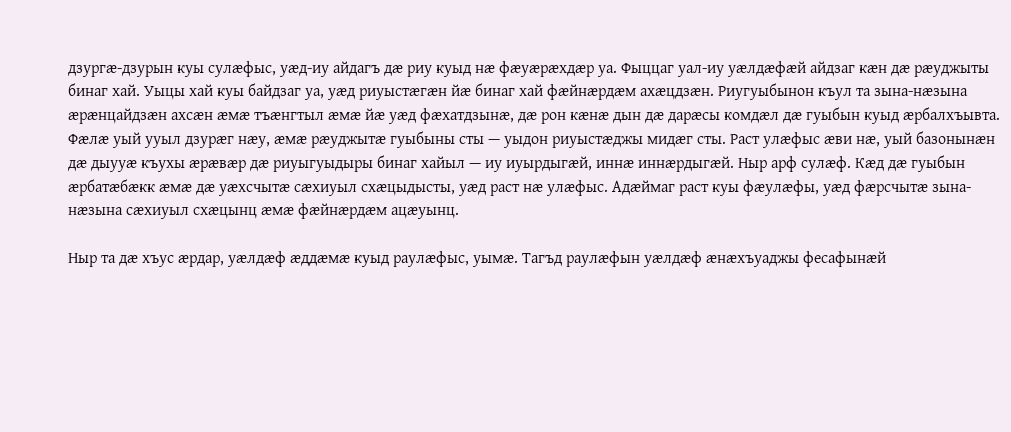дзургӕ-дзурын куы сулӕфыс, уӕд-иу айдагъ дӕ риу куыд нӕ фӕуӕрӕхдӕр уа. Фыццаг уал-иу уӕлдӕфӕй айдзаг кӕн дӕ рӕуджыты бинаг хай. Уыцы хай куы байдзаг уа, уӕд риуыстӕгӕн йӕ бинаг хай фӕйнӕрдӕм ахӕцдзӕн. Риугуыбынон къул та зына-нӕзына ӕрӕнцайдзӕн ахсӕн ӕмӕ тъӕнгтыл ӕмӕ йӕ уӕд фӕхатдзынӕ, дӕ рон кӕнӕ дын дӕ дарӕсы комдӕл дӕ гуыбын куыд ӕрбалхъывта. Фӕлӕ уый ууыл дзурӕг нӕу, ӕмӕ рӕуджытӕ гуыбыны сты — уыдон риуыстӕджы мидӕг сты. Раст улӕфыс ӕви нӕ, уый базонынӕн дӕ дыууӕ къухы ӕрӕвӕр дӕ риуыгуыдыры бинаг хайыл — иу иуырдыгӕй, иннӕ иннӕрдыгӕй. Ныр арф сулӕф. Кӕд дӕ гуыбын ӕрбатӕбӕкк ӕмӕ дӕ уӕхсчытӕ сӕхиуыл схӕцыдысты, уӕд раст нӕ улӕфыс. Адӕймаг раст куы фӕулӕфы, уӕд фӕрсчытӕ зына-нӕзына сӕхиуыл схӕцынц ӕмӕ фӕйнӕрдӕм ацӕуынц.

Ныр та дӕ хъус ӕрдар, уӕлдӕф ӕддӕмӕ куыд раулӕфыс, уымӕ. Тагъд раулӕфын уӕлдӕф ӕнӕхъуаджы фесафынӕй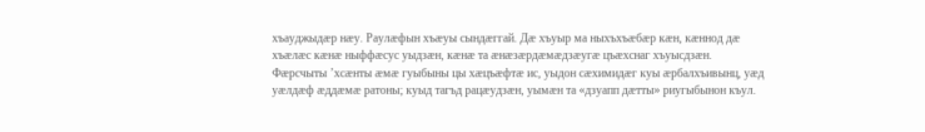хъауджыдӕр нӕу. Раулӕфын хъӕуы сындӕггай. Дӕ хъуыр ма ныхъхъӕбӕр кӕн, кӕннод дӕ хъӕлӕс кӕнӕ ныффӕсус уыдзӕн, кӕнӕ та ӕнӕзӕрдӕмӕдзӕугӕ цъӕхснаг хъуысдзӕн. Фӕрсчыты ’хсӕнты ӕмӕ гуыбыны цы хӕцъӕфтӕ ис, уыдон сӕхимидӕг куы ӕрбалхъивынц, уӕд уӕлдӕф ӕддӕмӕ ратоны; куыд тагъд рацӕудзӕн, уымӕн та «дзуапп дӕтты» риугыбынон къул.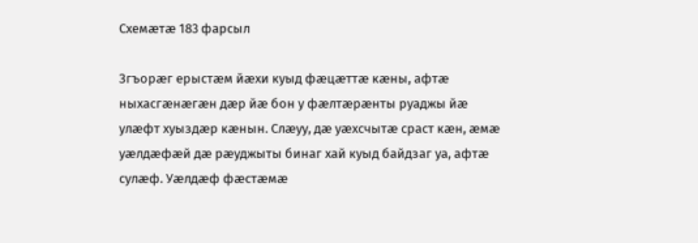Схемӕтӕ 183 фарсыл

Згъорӕг ерыстӕм йӕхи куыд фӕцӕттӕ кӕны, афтӕ ныхасгӕнӕгӕн дӕр йӕ бон у фӕлтӕрӕнты руаджы йӕ улӕфт хуыздӕр кӕнын. Слӕуу, дӕ уӕхсчытӕ сраст кӕн, ӕмӕ уӕлдӕфӕй дӕ рӕуджыты бинаг хай куыд байдзаг уа, афтӕ сулӕф. Уӕлдӕф фӕстӕмӕ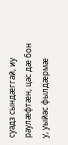суадз сындӕггай, иу раулӕфтӕн, цас дӕ бон у, уыйас фылдӕрмӕ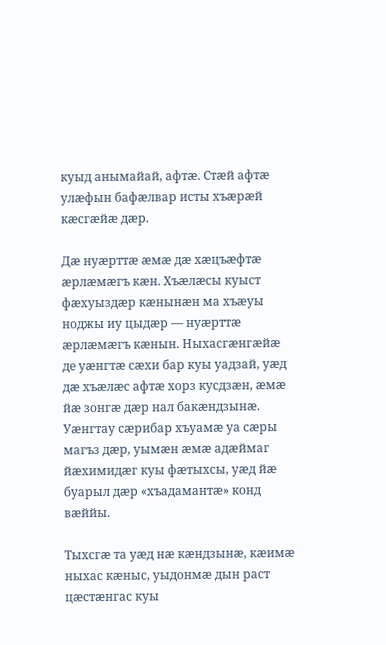куыд анымайай, афтӕ. Стӕй афтӕ улӕфын бафӕлвар исты хъӕрӕй кӕсгӕйӕ дӕр.

Дӕ нуӕрттӕ ӕмӕ дӕ хӕцъӕфтӕ ӕрлӕмӕгъ кӕн. Хъӕлӕсы куыст фӕхуыздӕр кӕнынӕн ма хъӕуы ноджы иу цыдӕр — нуӕрттӕ ӕрлӕмӕгъ кӕнын. Ныхасгӕнгӕйӕ де уӕнгтӕ сӕхи бар куы уадзай, уӕд дӕ хъӕлӕс афтӕ хорз кусдзӕн, ӕмӕ йӕ зонгӕ дӕр нал бакӕндзынӕ. Уӕнгтау сӕрибар хъуамӕ уа сӕры магъз дӕр, уымӕн ӕмӕ адӕймаг йӕхимидӕг куы фӕтыхсы, уӕд йӕ буарыл дӕр «хъадамантӕ» конд вӕййы.

Тыхсгӕ та уӕд нӕ кӕндзынӕ, кӕимӕ ныхас кӕныс, уыдонмӕ дын раст цӕстӕнгас куы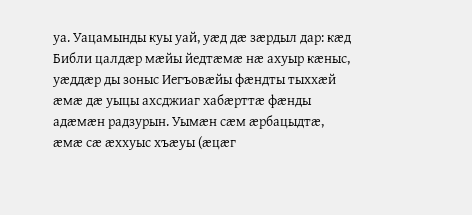уа. Уацамынды куы уай, уӕд дӕ зӕрдыл дар: кӕд Библи цалдӕр мӕйы йедтӕмӕ нӕ ахуыр кӕныс, уӕддӕр ды зоныс Иегъовӕйы фӕндты тыххӕй ӕмӕ дӕ уыцы ахсджиаг хабӕрттӕ фӕнды адӕмӕн радзурын. Уымӕн сӕм ӕрбацыдтӕ, ӕмӕ сӕ ӕххуыс хъӕуы (ӕцӕг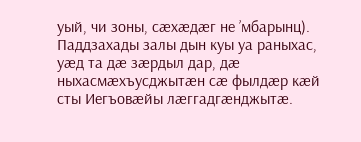уый, чи зоны, сӕхӕдӕг не ’мбарынц). Паддзахады залы дын куы уа раныхас, уӕд та дӕ зӕрдыл дар, дӕ ныхасмӕхъусджытӕн сӕ фылдӕр кӕй сты Иегъовӕйы лӕггадгӕнджытӕ.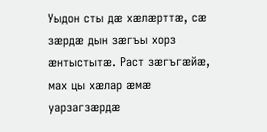Уыдон сты дӕ хӕлӕрттӕ, сӕ зӕрдӕ дын зӕгъы хорз ӕнтыстытӕ. Раст зӕгъгӕйӕ, мах цы хӕлар ӕмӕ уарзагзӕрдӕ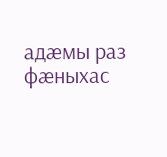адӕмы раз фӕныхас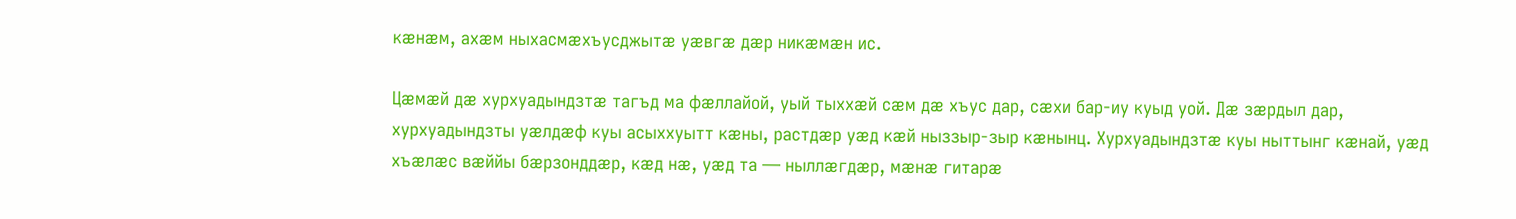кӕнӕм, ахӕм ныхасмӕхъусджытӕ уӕвгӕ дӕр никӕмӕн ис.

Цӕмӕй дӕ хурхуадындзтӕ тагъд ма фӕллайой, уый тыххӕй сӕм дӕ хъус дар, сӕхи бар-иу куыд уой. Дӕ зӕрдыл дар, хурхуадындзты уӕлдӕф куы асыххуытт кӕны, растдӕр уӕд кӕй ныззыр-зыр кӕнынц. Хурхуадындзтӕ куы ныттынг кӕнай, уӕд хъӕлӕс вӕййы бӕрзонддӕр, кӕд нӕ, уӕд та — ныллӕгдӕр, мӕнӕ гитарӕ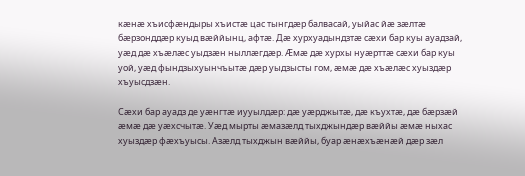кӕнӕ хъисфӕндыры хъистӕ цас тынгдӕр балвасай, уыйас йӕ зӕлтӕ бӕрзонддӕр куыд вӕййынц, афтӕ. Дӕ хурхуадындзтӕ сӕхи бар куы ауадзай, уӕд дӕ хъӕлӕс уыдзӕн ныллӕгдӕр. Ӕмӕ дӕ хурхы нуӕрттӕ сӕхи бар куы уой, уӕд фындзыхуынчъытӕ дӕр уыдзысты гом, ӕмӕ дӕ хъӕлӕс хуыздӕр хъуысдзӕн.

Сӕхи бар ауадз де уӕнгтӕ иууылдӕр: дӕ уӕрджытӕ, дӕ къухтӕ, дӕ бӕрзӕй ӕмӕ дӕ уӕхсчытӕ. Уӕд мырты ӕмазӕлд тыхджындӕр вӕййы ӕмӕ ныхас хуыздӕр фӕхъуысы. Азӕлд тыхджын вӕййы, буар ӕнӕхъӕнӕй дӕр зӕл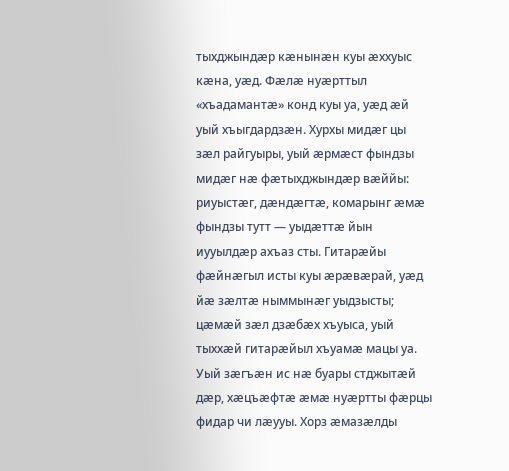тыхджындӕр кӕнынӕн куы ӕххуыс кӕна, уӕд. Фӕлӕ нуӕрттыл «хъадамантӕ» конд куы уа, уӕд ӕй уый хъыгдардзӕн. Хурхы мидӕг цы зӕл райгуыры, уый ӕрмӕст фындзы мидӕг нӕ фӕтыхджындӕр вӕййы: риуыстӕг, дӕндӕгтӕ, комарынг ӕмӕ фындзы тутт — уыдӕттӕ йын иууылдӕр ахъаз сты. Гитарӕйы фӕйнӕгыл исты куы ӕрӕвӕрай, уӕд йӕ зӕлтӕ ныммынӕг уыдзысты; цӕмӕй зӕл дзӕбӕх хъуыса, уый тыххӕй гитарӕйыл хъуамӕ мацы уа. Уый зӕгъӕн ис нӕ буары стджытӕй дӕр, хӕцъӕфтӕ ӕмӕ нуӕртты фӕрцы фидар чи лӕууы. Хорз ӕмазӕлды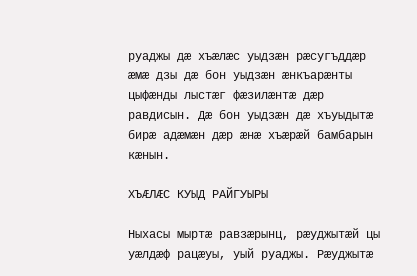руаджы дӕ хъӕлӕс уыдзӕн рӕсугъддӕр ӕмӕ дзы дӕ бон уыдзӕн ӕнкъарӕнты цыфӕнды лыстӕг фӕзилӕнтӕ дӕр равдисын. Дӕ бон уыдзӕн дӕ хъуыдытӕ бирӕ адӕмӕн дӕр ӕнӕ хъӕрӕй бамбарын кӕнын.

ХЪӔЛӔС КУЫД РАЙГУЫРЫ

Ныхасы мыртӕ равзӕрынц, рӕуджытӕй цы уӕлдӕф рацӕуы, уый руаджы. Рӕуджытӕ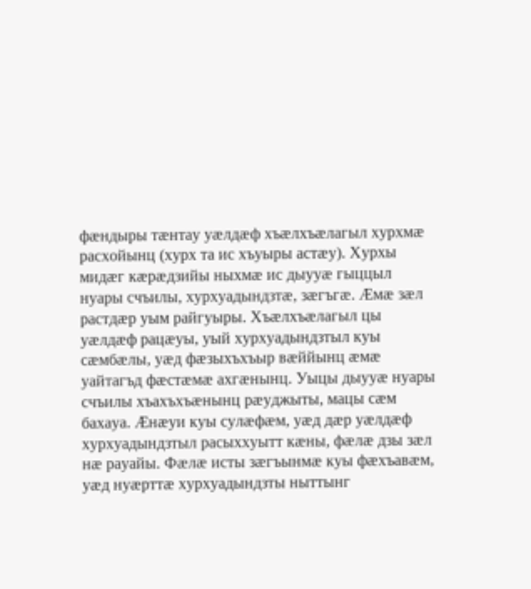фӕндыры тӕнтау уӕлдӕф хъӕлхъӕлагыл хурхмӕ расхойынц (хурх та ис хъуыры астӕу). Хурхы мидӕг кӕрӕдзийы ныхмӕ ис дыууӕ гыццыл нуары счъилы, хурхуадындзтӕ, зӕгъгӕ. Ӕмӕ зӕл растдӕр уым райгуыры. Хъӕлхъӕлагыл цы уӕлдӕф рацӕуы, уый хурхуадындзтыл куы сӕмбӕлы, уӕд фӕзыхъхъыр вӕййынц ӕмӕ уайтагъд фӕстӕмӕ ахгӕнынц. Уыцы дыууӕ нуары счъилы хъахъхъӕнынц рӕуджыты, мацы сӕм бахауа. Ӕнӕуи куы сулӕфӕм, уӕд дӕр уӕлдӕф хурхуадындзтыл расыххуытт кӕны, фӕлӕ дзы зӕл нӕ рауайы. Фӕлӕ исты зӕгъынмӕ куы фӕхъавӕм, уӕд нуӕрттӕ хурхуадындзты ныттынг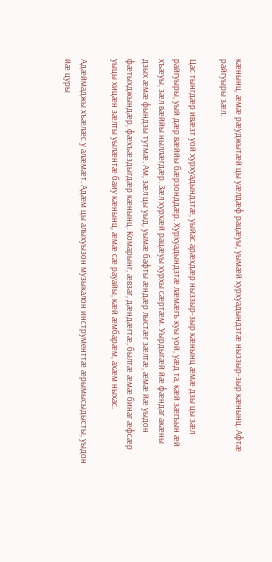кӕнынц, ӕмӕ рӕуджытӕй цы уӕлдӕф рацӕуы, уымӕй хурхуадындзтӕ ныззыр-зыр кӕнынц. Афтӕ райгуыры зӕл.

Цас тынгдӕр ивӕзт уой хурхуадындзтӕ, уыйас арӕхдӕр ныззыр-зыр кӕнынц ӕмӕ дзы цы зӕл райгуыры, уый дӕр вӕййы бӕрзонддӕр. Хурхуадындзтӕ лӕмӕгъ куы уой, уӕд та, кӕй зӕгъын ӕй хъӕуы, зӕл вӕййы ныллӕгдӕр. Зӕл хурхӕй рацӕуы хурхы сӕртӕм. Уырдыгӕй йӕ фӕндаг акӕны дзых ӕмӕ фындзы тутмӕ. Ам, зӕл цы уыд, уымӕ бафты ӕндӕр лыстӕг зӕлтӕ, ӕмӕ йӕ уыдон фӕтыхджындӕр, фӕхъӕздыгдӕр кӕнынц. Комарынг, ӕвзаг, дӕндӕгтӕ, былтӕ ӕмӕ бинаг ӕфсӕр уыцы хицӕн зӕлты уылӕнтӕ баиу кӕнынц, ӕмӕ сӕ рауайы, кӕй ӕмбарӕм, ахӕм ныхас.

Адӕймаджы хъӕлӕс у алӕмӕт. Адӕм цы алыхуызон музыкалон инструменттӕ ӕрымысыдысты, уыдон йӕ цуры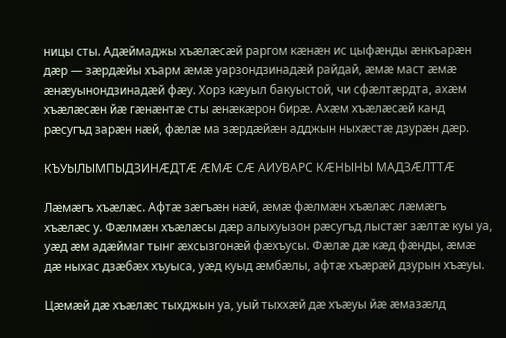ницы сты. Адӕймаджы хъӕлӕсӕй раргом кӕнӕн ис цыфӕнды ӕнкъарӕн дӕр — зӕрдӕйы хъарм ӕмӕ уарзондзинадӕй райдай, ӕмӕ маст ӕмӕ ӕнӕуынондзинадӕй фӕу. Хорз кӕуыл бакуыстой, чи сфӕлтӕрдта, ахӕм хъӕлӕсӕн йӕ гӕнӕнтӕ сты ӕнӕкӕрон бирӕ. Ахӕм хъӕлӕсӕй канд рӕсугъд зарӕн нӕй, фӕлӕ ма зӕрдӕйӕн адджын ныхӕстӕ дзурӕн дӕр.

КЪУЫЛЫМПЫДЗИНӔДТӔ ӔМӔ СӔ АИУВАРС КӔНЫНЫ МАДЗӔЛТТӔ

Лӕмӕгъ хъӕлӕс. Афтӕ зӕгъӕн нӕй, ӕмӕ фӕлмӕн хъӕлӕс лӕмӕгъ хъӕлӕс у. Фӕлмӕн хъӕлӕсы дӕр алыхуызон рӕсугъд лыстӕг зӕлтӕ куы уа, уӕд ӕм адӕймаг тынг ӕхсызгонӕй фӕхъусы. Фӕлӕ дӕ кӕд фӕнды, ӕмӕ дӕ ныхас дзӕбӕх хъуыса, уӕд куыд ӕмбӕлы, афтӕ хъӕрӕй дзурын хъӕуы.

Цӕмӕй дӕ хъӕлӕс тыхджын уа, уый тыххӕй дӕ хъӕуы йӕ ӕмазӕлд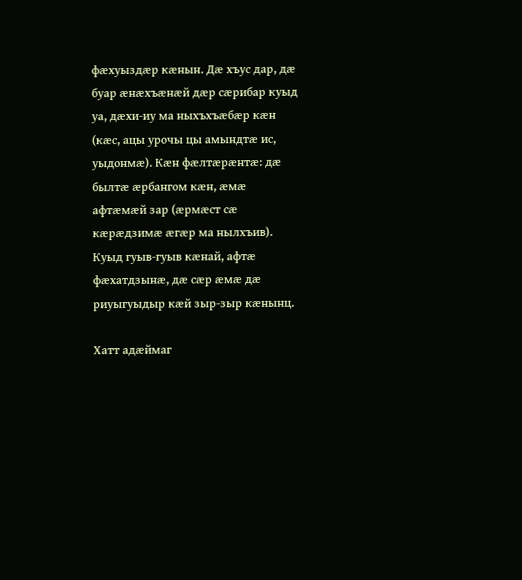фӕхуыздӕр кӕнын. Дӕ хъус дар, дӕ буар ӕнӕхъӕнӕй дӕр сӕрибар куыд уа, дӕхи-иу ма ныхъхъӕбӕр кӕн (кӕс, ацы урочы цы амындтӕ ис, уыдонмӕ). Кӕн фӕлтӕрӕнтӕ: дӕ былтӕ ӕрбангом кӕн, ӕмӕ афтӕмӕй зар (ӕрмӕст сӕ кӕрӕдзимӕ ӕгӕр ма нылхъив). Куыд гуыв-гуыв кӕнай, афтӕ фӕхатдзынӕ, дӕ сӕр ӕмӕ дӕ риуыгуыдыр кӕй зыр-зыр кӕнынц.

Хатт адӕймаг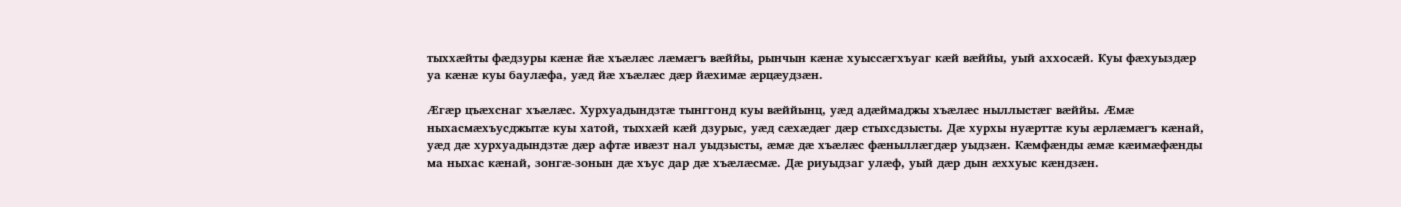тыххӕйты фӕдзуры кӕнӕ йӕ хъӕлӕс лӕмӕгъ вӕййы, рынчын кӕнӕ хуыссӕгхъуаг кӕй вӕййы, уый аххосӕй. Куы фӕхуыздӕр уа кӕнӕ куы баулӕфа, уӕд йӕ хъӕлӕс дӕр йӕхимӕ ӕрцӕудзӕн.

Ӕгӕр цъӕхснаг хъӕлӕс. Хурхуадындзтӕ тынггонд куы вӕййынц, уӕд адӕймаджы хъӕлӕс ныллыстӕг вӕййы. Ӕмӕ ныхасмӕхъусджытӕ куы хатой, тыххӕй кӕй дзурыс, уӕд сӕхӕдӕг дӕр стыхсдзысты. Дӕ хурхы нуӕрттӕ куы ӕрлӕмӕгъ кӕнай, уӕд дӕ хурхуадындзтӕ дӕр афтӕ ивӕзт нал уыдзысты, ӕмӕ дӕ хъӕлӕс фӕныллӕгдӕр уыдзӕн. Кӕмфӕнды ӕмӕ кӕимӕфӕнды ма ныхас кӕнай, зонгӕ-зонын дӕ хъус дар дӕ хъӕлӕсмӕ. Дӕ риуыдзаг улӕф, уый дӕр дын ӕххуыс кӕндзӕн.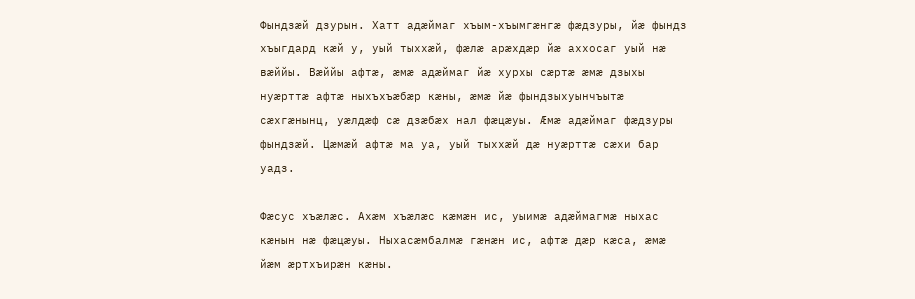Фындзӕй дзурын. Хатт адӕймаг хъым-хъымгӕнгӕ фӕдзуры, йӕ фындз хъыгдард кӕй у, уый тыххӕй, фӕлӕ арӕхдӕр йӕ аххосаг уый нӕ вӕййы. Вӕййы афтӕ, ӕмӕ адӕймаг йӕ хурхы сӕртӕ ӕмӕ дзыхы нуӕрттӕ афтӕ ныхъхъӕбӕр кӕны, ӕмӕ йӕ фындзыхуынчъытӕ сӕхгӕнынц, уӕлдӕф сӕ дзӕбӕх нал фӕцӕуы. Ӕмӕ адӕймаг фӕдзуры фындзӕй. Цӕмӕй афтӕ ма уа, уый тыххӕй дӕ нуӕрттӕ сӕхи бар уадз.

Фӕсус хъӕлӕс. Ахӕм хъӕлӕс кӕмӕн ис, уыимӕ адӕймагмӕ ныхас кӕнын нӕ фӕцӕуы. Ныхасӕмбалмӕ гӕнӕн ис, афтӕ дӕр кӕса, ӕмӕ йӕм ӕртхъирӕн кӕны.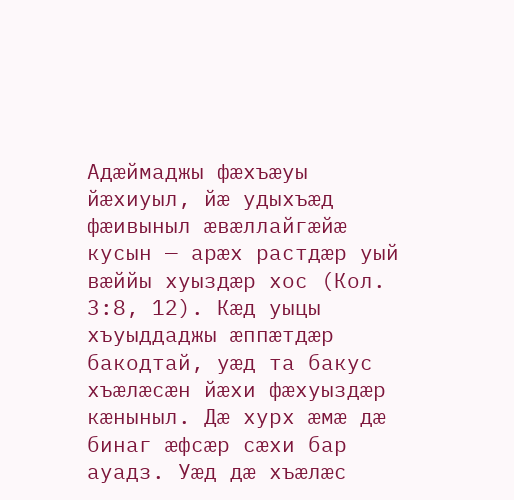Адӕймаджы фӕхъӕуы йӕхиуыл, йӕ удыхъӕд фӕивыныл ӕвӕллайгӕйӕ кусын — арӕх растдӕр уый вӕййы хуыздӕр хос (Кол. 3:8, 12). Кӕд уыцы хъуыддаджы ӕппӕтдӕр бакодтай, уӕд та бакус хъӕлӕсӕн йӕхи фӕхуыздӕр кӕныныл. Дӕ хурх ӕмӕ дӕ бинаг ӕфсӕр сӕхи бар ауадз. Уӕд дӕ хъӕлӕс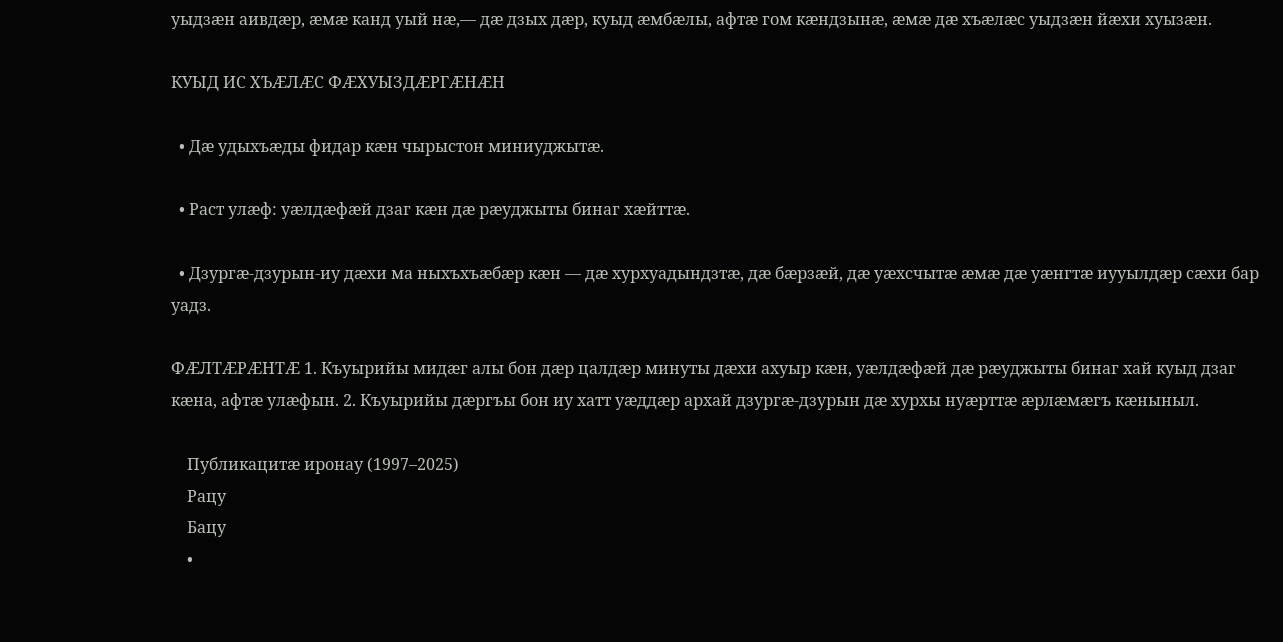уыдзӕн аивдӕр, ӕмӕ канд уый нӕ,— дӕ дзых дӕр, куыд ӕмбӕлы, афтӕ гом кӕндзынӕ, ӕмӕ дӕ хъӕлӕс уыдзӕн йӕхи хуызӕн.

КУЫД ИС ХЪӔЛӔС ФӔХУЫЗДӔРГӔНӔН

  • Дӕ удыхъӕды фидар кӕн чырыстон миниуджытӕ.

  • Раст улӕф: уӕлдӕфӕй дзаг кӕн дӕ рӕуджыты бинаг хӕйттӕ.

  • Дзургӕ-дзурын-иу дӕхи ма ныхъхъӕбӕр кӕн — дӕ хурхуадындзтӕ, дӕ бӕрзӕй, дӕ уӕхсчытӕ ӕмӕ дӕ уӕнгтӕ иууылдӕр сӕхи бар уадз.

ФӔЛТӔРӔНТӔ 1. Къуырийы мидӕг алы бон дӕр цалдӕр минуты дӕхи ахуыр кӕн, уӕлдӕфӕй дӕ рӕуджыты бинаг хай куыд дзаг кӕна, афтӕ улӕфын. 2. Къуырийы дӕргъы бон иу хатт уӕддӕр архай дзургӕ-дзурын дӕ хурхы нуӕрттӕ ӕрлӕмӕгъ кӕныныл.

    Публикацитӕ иронау (1997–2025)
    Рацу
    Бацу
    •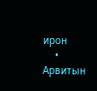ирон
    • Арвитын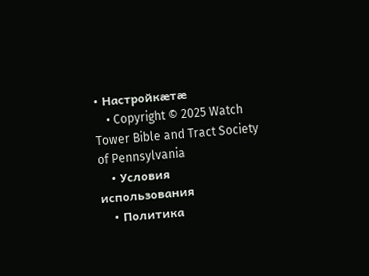• Настройкӕтӕ
    • Copyright © 2025 Watch Tower Bible and Tract Society of Pennsylvania
    • Условия использования
    • Политика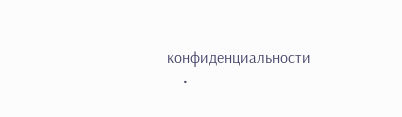конфиденциальности
    •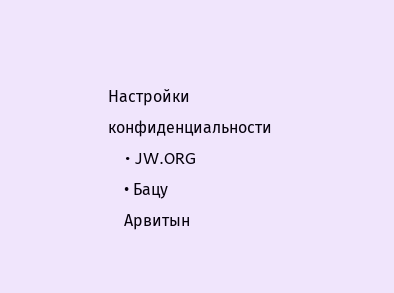Настройки конфиденциальности
    • JW.ORG
    • Бацу
    Арвитын